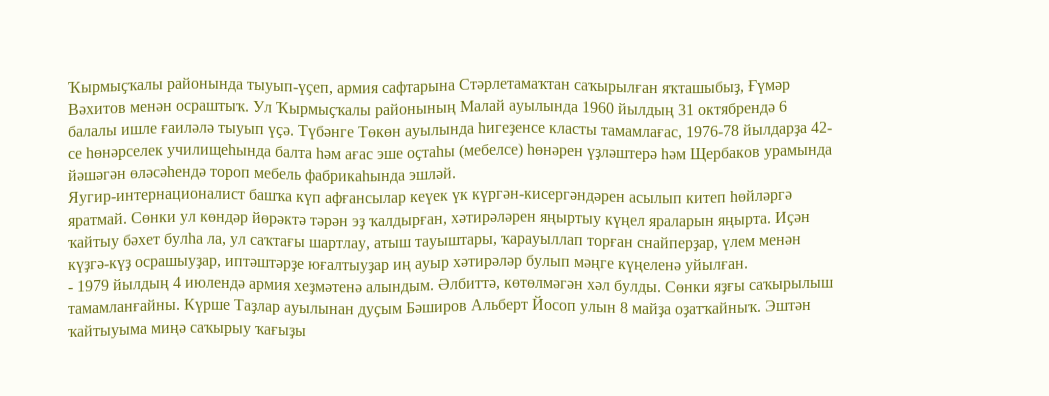Ҡырмыҫҡалы районында тыуып-үҫеп, армия сафтарына Стәрлетамаҡтан саҡырылған яҡташыбыҙ, Ғүмәр Вәхитов менән осраштыҡ. Ул Ҡырмыҫҡалы районының Малай ауылында 1960 йылдың 31 октябрендә 6 балалы ишле ғаиләлә тыуып үҫә. Түбәнге Төкөн ауылында һигеҙенсе класты тамамлағас, 1976-78 йылдарҙа 42-се һөнәрселек училищеһында балта һәм ағас эше оҫтаһы (мебелсе) һөнәрен үҙләштерә һәм Щербаков урамында йәшәгән өләсәһендә тороп мебель фабрикаһында эшләй.
Яугир-интернационалист башҡа күп афғансылар кеүек үк күргән-кисергәндәрен асылып китеп һөйләргә яратмай. Сөнки ул көндәр йөрәктә тәрән эҙ ҡалдырған, хәтирәләрен яңыртыу күңел яраларын яңырта. Иҫән ҡайтыу бәхет булһа ла, ул саҡтағы шартлау, атыш тауыштары, ҡарауыллап торған снайперҙар, үлем менән күҙгә-күҙ осрашыуҙар, иптәштәрҙе юғалтыуҙар иң ауыр хәтирәләр булып мәңге күңеленә уйылған.
- 1979 йылдың 4 июлендә армия хеҙмәтенә алындым. Әлбиттә, көтөлмәгән хәл булды. Сөнки яҙғы саҡырылыш тамамланғайны. Күрше Таҙлар ауылынан дуҫым Бәширов Альберт Йосоп улын 8 майҙа оҙатҡайныҡ. Эштән ҡайтыуыма миңә саҡырыу ҡағыҙы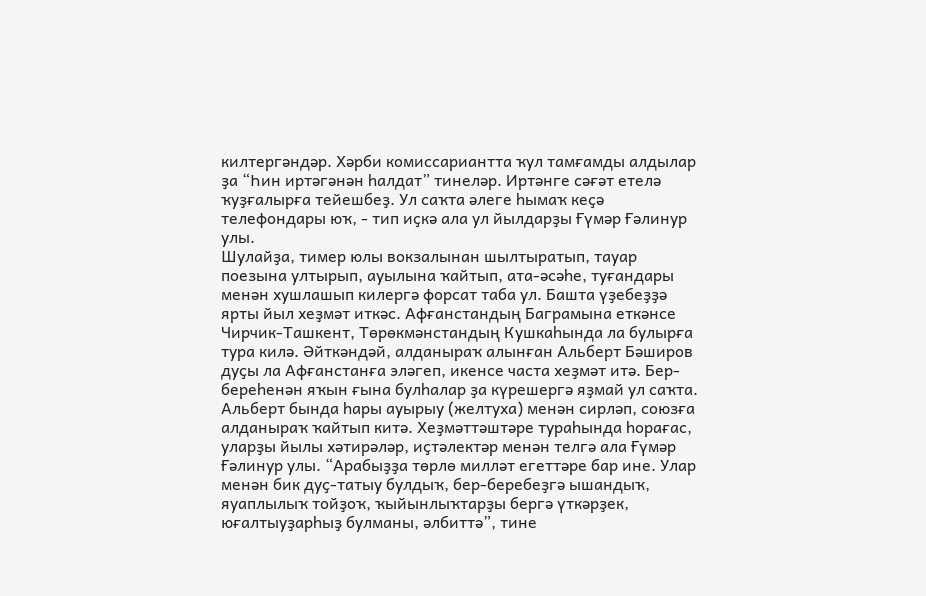килтергәндәр. Хәрби комиссариантта ҡул тамғамды алдылар ҙа “Һин иртәгәнән һалдат” тинеләр. Иртәнге сәғәт етелә ҡуҙғалырға тейешбеҙ. Ул саҡта әлеге һымаҡ кеҫә телефондары юҡ, - тип иҫкә ала ул йылдарҙы Ғүмәр Ғәлинур улы.
Шулайҙа, тимер юлы вокзалынан шылтыратып, тауар поезына ултырып, ауылына ҡайтып, ата-әсәһе, туғандары менән хушлашып килергә форсат таба ул. Башта үҙебеҙҙә ярты йыл хеҙмәт иткәс. Афғанстандың Баграмына еткәнсе Чирчик-Ташкент, Төрөкмәнстандың Кушкаһында ла булырға тура килә. Әйткәндәй, алданыраҡ алынған Альберт Бәширов дуҫы ла Афғанстанға эләгеп, икенсе часта хеҙмәт итә. Бер-береһенән яҡын ғына булһалар ҙа күрешергә яҙмай ул саҡта. Альберт бында һары ауырыу (желтуха) менән сирләп, союзға алданыраҡ ҡайтып китә. Хеҙмәттәштәре тураһында һорағас, уларҙы йылы хәтирәләр, иҫтәлектәр менән телгә ала Ғүмәр Ғәлинур улы. “Арабыҙҙа төрлө милләт егеттәре бар ине. Улар менән бик дуҫ-татыу булдыҡ, бер-беребеҙгә ышандыҡ, яуаплылыҡ тойҙоҡ, ҡыйынлыҡтарҙы бергә үткәрҙек, юғалтыуҙарһыҙ булманы, әлбиттә”, тине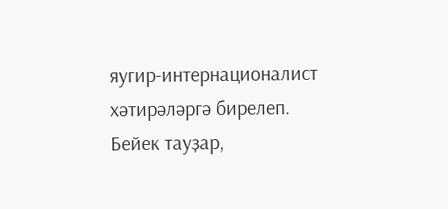яугир-интернационалист хәтирәләргә бирелеп.
Бейек тауҙар,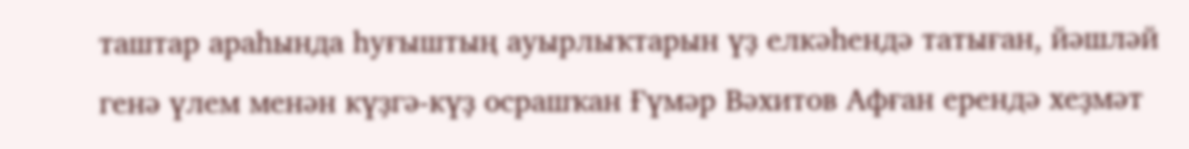таштар араһында һуғыштың ауырлыҡтарын үҙ елкәһендә татыған, йәшләй генә үлем менән күҙгә-күҙ осрашҡан Ғүмәр Вәхитов Афған ерендә хеҙмәт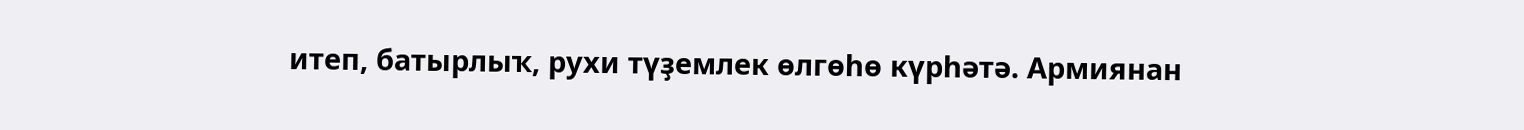итеп, батырлыҡ, рухи түҙемлек өлгөһө күрһәтә. Армиянан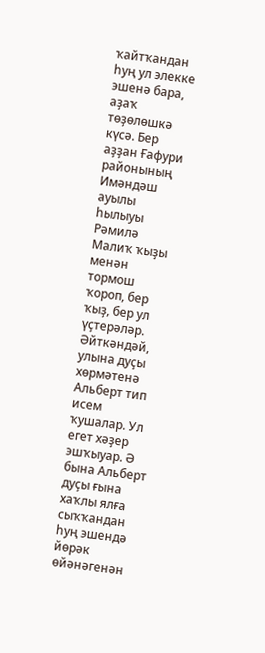ҡайтҡандан һуң ул элекке эшенә бара, аҙаҡ төҙөлөшкә күсә. Бер аҙҙан Ғафури районының Имәндәш ауылы һылыуы Рәмилә Малиҡ ҡыҙы менән тормош ҡороп, бер ҡыҙ, бер ул үҫтерәләр. Әйткәндәй, улына дуҫы хөрмәтенә Альберт тип исем ҡушалар. Ул егет хәҙер эшҡыуар. Ә бына Альберт дуҫы ғына хаҡлы ялға сыҡҡандан һуң эшендә йөрәк өйәнәгенән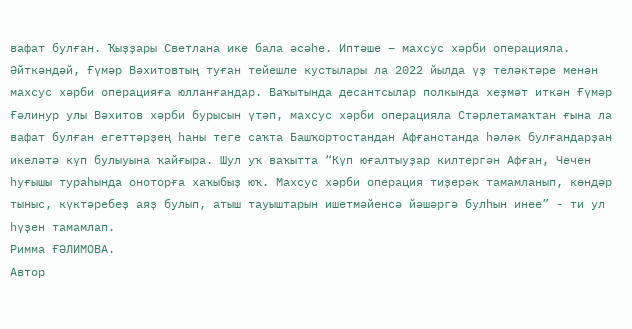вафат булған. Ҡыҙҙары Светлана ике бала әсәһе. Иптәше – махсус хәрби операцияла. Әйткәндәй, Ғүмәр Вәхитовтың туған тейешле кустылары ла 2022 йылда үҙ теләктәре менән махсус хәрби операцияға юлланғандар. Ваҡытында десантсылар полкында хеҙмәт иткән Ғүмәр Ғәлинур улы Вәхитов хәрби бурысын үтәп, махсус хәрби операцияла Стәрлетамаҡтан ғына ла вафат булған егеттәрҙең һаны теге саҡта Башҡортостандан Афғанстанда һәләк булғандарҙан икеләтә күп булыуына ҡайғыра. Шул уҡ ваҡытта “Күп юғалтыуҙар килтергән Афған, Чечен һуғышы тураһында оноторға хаҡыбыҙ юҡ. Махсус хәрби операция тиҙерәк тамамланып, көндәр тыныс, күктәребеҙ аяҙ булып, атыш тауыштарын ишетмәйенсә йәшәргә булһын инее” - ти ул һүҙен тамамлап.
Римма ҒӘЛИМОВА.
Автор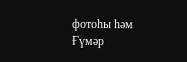фотоһы һәм Ғүмәр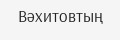Вәхитовтың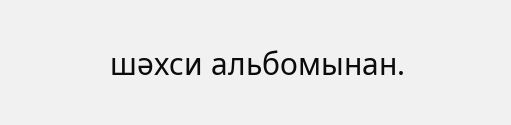шәхси альбомынан.